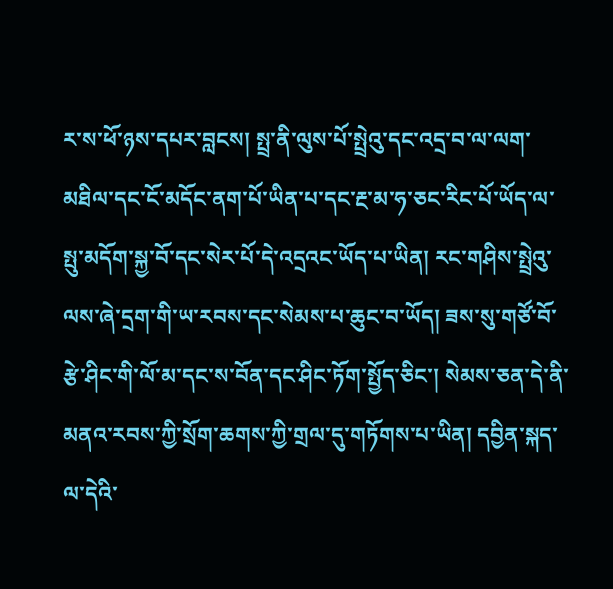ར་ས་ཕོ་ཉས་དཔར་བླངས། སྤྲ་ནི་ལུས་པོ་སྤྲེའུ་དང་འདྲ་བ་ལ་ལག་མཐིལ་དང་ངོ་མདོང་ནག་པོ་ཡིན་པ་དང་རྔ་མ་ཧ་ཅང་རིང་པོ་ཡོད་ལ་སྤུ་མདོག་སྐྱ་བོ་དང་སེར་པོ་དེ་འདྲའང་ཡོད་པ་ཡིན། རང་གཤིས་སྤྲེའུ་ལས་ཞེ་དྲག་གི་ཡ་རབས་དང་སེམས་པ་ཆུང་བ་ཡོད། ཟས་སུ་གཙོ་བོ་རྩེ་ཤིང་གི་ལོ་མ་དང་ས་བོན་དང་ཤིང་ཏོག་སྤྱོད་ཅིང་། སེམས་ཅན་དེ་ནི་མནའ་རབས་ཀྱི་སྲོག་ཆགས་ཀྱི་གྲལ་དུ་གཏོགས་པ་ཡིན། དབྱིན་སྐད་ལ་དེའི་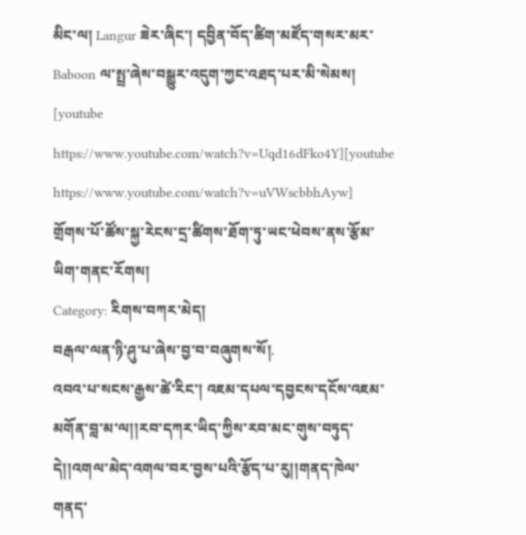མིང་ལ། Langur ཟེར་ཞིང་། དབྱིན་བོད་ཚིག་མཛོད་གསར་མར་Baboon ལ་སྤྲ་ཞེས་བསྒྱུར་འདུག་ཀྱང་འཐད་པར་མི་སེམས། [youtube https://www.youtube.com/watch?v=Uqd16dFko4Y][youtube https://www.youtube.com/watch?v=uVWscbbhAyw] གྲོགས་པོ་ཚོས་སྐྱ་རེངས་དྲ་ཚིགས་ཐོག་ཏུ་ཡང་ཕེབས་ནས་རྩོམ་ཡིག་གནང་རོགས།
Category: རིགས་བཀར་མེད།
བརྒལ་ལན་ཉི་ཤུ་པ་ཞེས་བྱ་བ་བཞུགས་སོ།.
འབའ་པ་སངས་རྒྱས་ཚེ་རིང་། འཇམ་དཔལ་དབྱངས་དངོས་འཇམ་མགོན་བླ་མ་ལ།།རབ་དཀར་ཡིད་ཀྱིས་རབ་མང་གུས་བཏུད་དེ།།འགལ་མེད་འགལ་བར་བྱས་པའི་རྩོད་པ་རུ།།གནད་ཁེལ་གནད་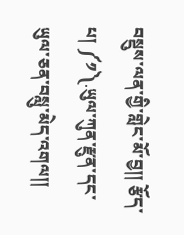བསྡུས་ལན་གྱི་གླེང་མོ་བྱ།། རྩོད་པ། ༼༡༽.ཡུལ་ཀུན་རྫུན་དང་ཡུལ་ཅན་བསླུ་མེད་འགལ།།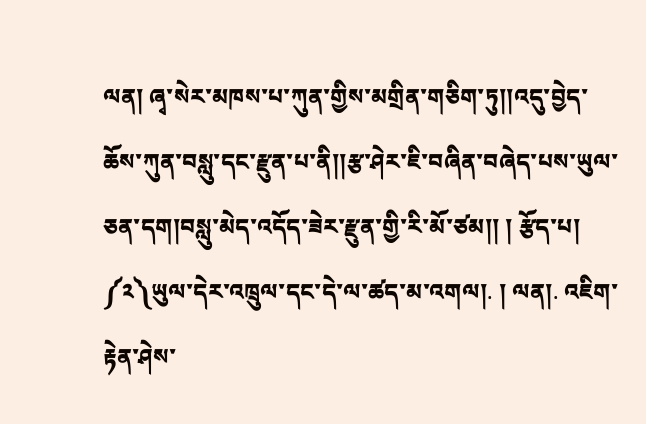ལན། ཞྭ་སེར་མཁས་པ་ཀུན་གྱིས་མགྲིན་གཅིག་ཏུ།།འདུ་བྱེད་ཆོས་ཀུན་བསླུ་དང་རྫུན་པ་ནི།།རྩ་ཤེར་ཇི་བཞིན་བཞེད་པས་ཡུལ་ཅན་དག།བསླུ་མེད་འདོད་ཟེར་རྫུན་གྱི་རི་མོ་ཙམ།། ། རྩོད་པ། ༼༢༽ཡུལ་དེར་འཁྲུལ་དང་དེ་ལ་ཚད་མ་འགལ།. ། ལན།. འཇིག་རྟེན་ཤེས་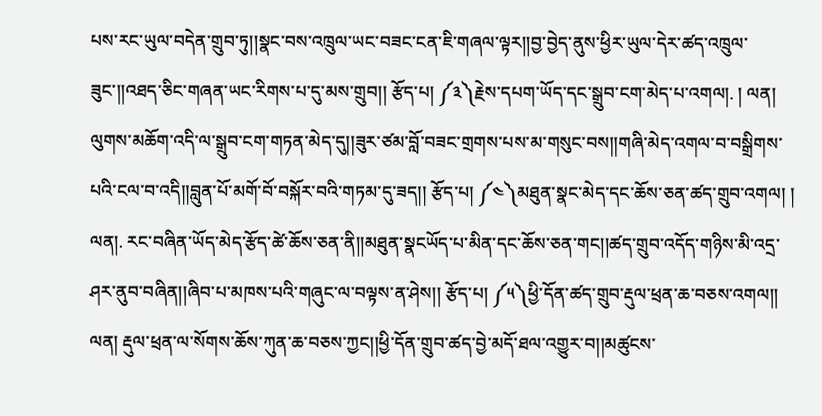པས་རང་ཡུལ་བདེན་གྲུབ་ཏུ།།སྣང་བས་འཁྲུལ་ཡང་བཟང་ངན་ཇི་གཞལ་ལྟར།།བྱ་བྱེད་ནུས་ཕྱིར་ཡུལ་དེར་ཚད་འཁྲུལ་ཟུང་།།འཐད་ཅིང་གཞན་ཡང་རིགས་པ་དུ་མས་གྲུབ།། རྩོད་པ། ༼༣༽རྗེས་དཔག་ཡོད་དང་སྒྲུབ་ངག་མེད་པ་འགལ།. ། ལན། ལུགས་མཆོག་འདི་ལ་སྒྲུབ་ངག་གཏན་མེད་དུ།།ཟུར་ཙམ་བློ་བཟང་གྲགས་པས་མ་གསུང་བས།།གཞི་མེད་འགལ་བ་བསྒྲིགས་པའི་ངལ་བ་འདི།།བླུན་པོ་མགོ་བོ་བསྐོར་བའི་གཏམ་དུ་ཟད།། རྩོད་པ། ༼༤༽མཐུན་སྣང་མེད་དང་ཆོས་ཅན་ཚད་གྲུབ་འགལ། ། ལན།. རང་བཞིན་ཡོད་མེད་རྩོད་ཚེ་ཆོས་ཅན་ནི།།མཐུན་སྣངཡོད་པ་མིན་དང་ཆོས་ཅན་གང།།ཚད་གྲུབ་འདོད་གཉིས་མི་འདྲ་ཤར་ནུབ་བཞིན།།ཞིབ་པ་མཁས་པའི་གཞུང་ལ་བལྟས་ན་ཤེས།། རྩོད་པ། ༼༥༽ཕྱི་དོན་ཚད་གྲུབ་རྡུལ་ཕྲན་ཆ་བཅས་འགལ།། ལན། རྡུལ་ཕྲན་ལ་སོགས་ཆོས་ཀུན་ཆ་བཅས་ཀྱང།།ཕྱི་དོན་གྲུབ་ཚད་བྱེ་མདོ་ཐལ་འགྱུར་བ།།མཚུངས་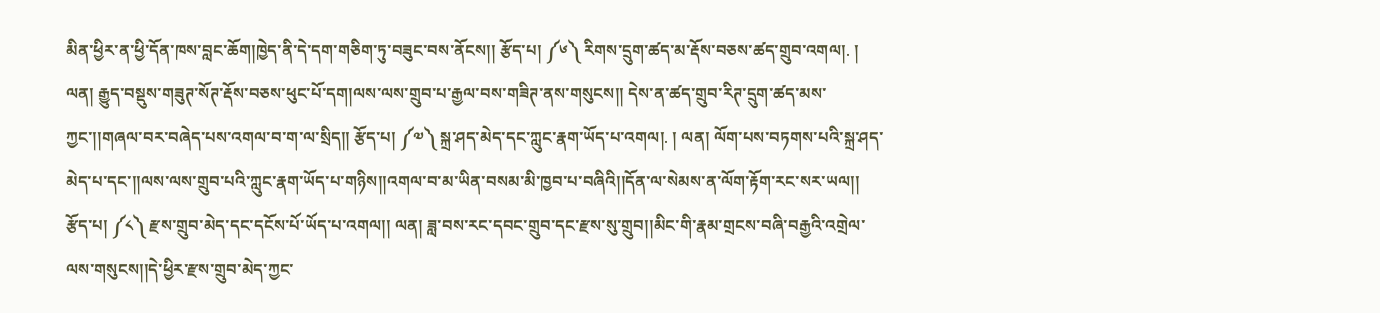མིན་ཕྱིར་ན་ཕྱི་དོན་ཁས་བླང་ཆོག།ཁྱེད་ནི་དེ་དག་གཅིག་ཏུ་བཟུང་བས་ནོངས།། རྩོད་པ། ༼༦༽ རིགས་དྲུག་ཚད་མ་རྡོས་བཅས་ཚད་གྲུབ་འགལ།. ། ལན། རྒྱུད་བསྡུས་གཟུཊ་སོཊ་རྡོས་བཅས་ཕུང་པོ་དག།ལས་ལས་གྲུབ་པ་རྒྱལ་བས་གཟིཊ་ནས་གསུངས།། དེས་ན་ཚད་གྲུབ་རིཊ་དྲུག་ཚད་མས་ཀྱང་།།གཞལ་བར་བཞེད་པས་འགལ་བ་ག་ལ་སྲིད།། རྩོད་པ། ༼༧༽ སྐྲ་ཤད་མེད་དང་ཀླུང་རྣག་ཡོད་པ་འགལ།. ། ལན། ལོག་པས་བཏགས་པའི་སྐྲ་ཤད་མེད་པ་དང་།།ལས་ལས་གྲུབ་པའི་ཀླུང་རྣག་ཡོད་པ་གཉིས།།འགལ་བ་མ་ཡིན་བསམ་མི་ཁྱབ་པ་བཞིའི།།དོན་ལ་སེམས་ན་ལོག་རྟོག་རང་སར་ཡལ།། རྩོད་པ། ༼༨༽ རྫས་གྲུབ་མེད་དང་དངོས་པོ་ཡོད་པ་འགལ།། ལན། ཟླ་བས་རང་དབང་གྲུབ་དང་རྫས་སུ་གྲུབ།།མིང་གི་རྣམ་གྲངས་བཞི་བརྒྱའི་འགྲེལ་ལས་གསུངས།།དེ་ཕྱིར་རྫས་གྲུབ་མེད་ཀྱང་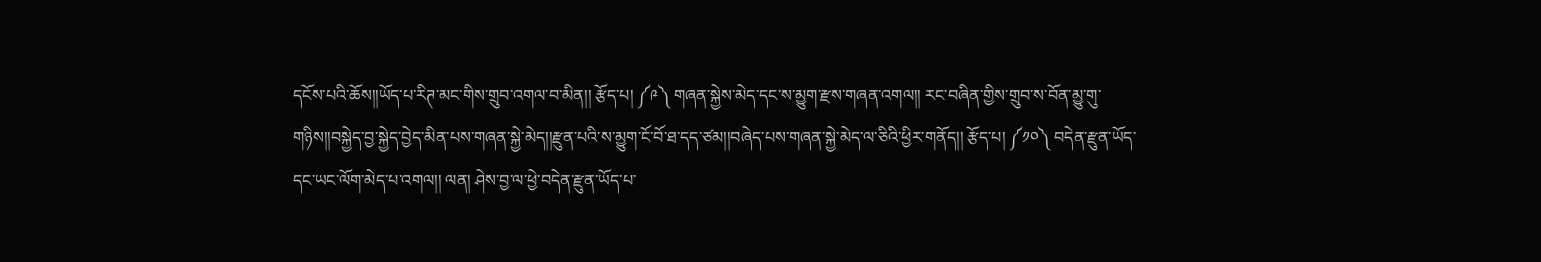དངོས་པའི་ཆོས།།ཡོད་པ་རིཊ་མང་གིས་གྲུབ་འགལ་བ་མིན།། རྩོད་པ། ༼༩༽ གཞན་སྐྱེས་མེད་དང་ས་མྱུག་རྫས་གཞན་འགལ།། རང་བཞིན་གྱིས་གྲུབ་ས་བོན་མྱུ་གུ་གཉིས།།བསྐྱེད་བྱ་སྐྱེད་བྱེད་མིན་པས་གཞན་སྐྱེ་མེད།།རྫུན་པའི་ས་མྱུག་ངོ་བོ་ཐ་དད་ཙམ།།བཞེད་པས་གཞན་སྐྱེ་མེད་ལ་ཅིའི་ཕྱིར་གནོད།། རྩོད་པ། ༼༡༠༽ བདེན་རྫུན་ཡོད་དང་ཡང་ལོག་མེད་པ་འགལ།། ལན། ཤེས་བྱ་ལ་ཕྱེ་བདེན་རྫུན་ཡོད་པ་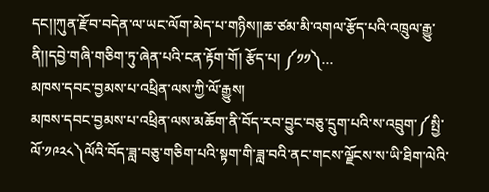དང།།ཀུན་རྫོབ་བདེན་ལ་ཡང་ལོག་མེད་པ་གཉིས།།ཆ་ཙམ་མི་འགལ་རྩོད་པའི་འཁྲུལ་རྒྱུ་ནི།།དབྱེ་གཞི་གཅིག་ཏུ་ཞེན་པའི་ངན་རྟོག་གོ། རྩོད་པ། ༼༡༡༽…
མཁས་དབང་བྱམས་པ་འཕྲིན་ལས་ཀྱི་ལོ་རྒྱུས།
མཁས་དབང་བྱམས་པ་འཕྲིན་ལས་མཆོག་ནི་བོད་རབ་བྱུང་བཅུ་དྲུག་པའི་ས་འབྲུག་༼སྤྱི་ལོ་༡༩༢༨༽ལོའི་བོད་ཟླ་བཅུ་གཅིག་པའི་སྟག་གི་ཟླ་བའི་ནང་གངས་ལྗོངས་ས་ཡི་ཐིག་ལེའི་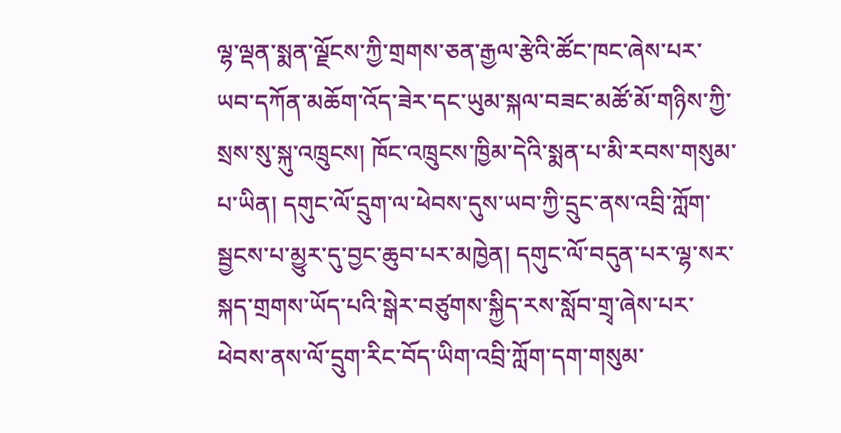ལྷ་ལྡན་སྨན་ལྗོངས་ཀྱི་གྲགས་ཅན་རྒྱལ་རྩེའི་ཚོང་ཁང་ཞེས་པར་ཡབ་དཀོན་མཆོག་འོད་ཟེར་དང་ཡུམ་སྐལ་བཟང་མཚོ་མོ་གཉིས་ཀྱི་སྲས་སུ་སྐུ་འཁྲུངས། ཁོང་འཁྲུངས་ཁྱིམ་དེའི་སྨན་པ་མི་རབས་གསུམ་པ་ཡིན། དགུང་ལོ་དྲུག་ལ་ཕེབས་དུས་ཡབ་ཀྱི་དྲུང་ནས་འབྲི་ཀློག་སྦྱངས་པ་མྱུར་དུ་བྱང་ཆུབ་པར་མཁྱེན། དགུང་ལོ་བདུན་པར་ལྷ་སར་སྐད་གྲགས་ཡོད་པའི་སྒེར་བཙུགས་སྐྱིད་རས་སློབ་གྲྭ་ཞེས་པར་ཕེབས་ནས་ལོ་དྲུག་རིང་བོད་ཡིག་འབྲི་ཀློག་དག་གསུམ་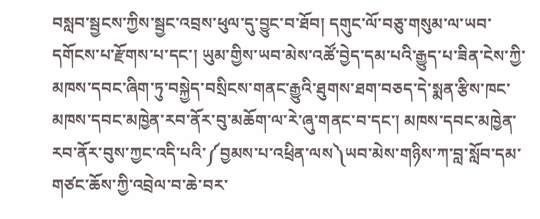བསླབ་སྦྱངས་ཀྱིས་སྦྱང་འབྲས་ཕུལ་དུ་བྱུང་བ་ཐོབ། དགུང་ལོ་བཅུ་གསུམ་ལ་ཡབ་དགོངས་པ་རྫོགས་པ་དང་། ཡུམ་གྱིས་ཡབ་མེས་འཚོ་བྱེད་དམ་པའི་རྒྱུད་པ་ཟིན་ངེས་ཀྱི་མཁས་དབང་ཞིག་ཏུ་བསྐྱེད་བསྲིངས་གནང་རྒྱུའི་ཐུགས་ཐག་བཅད་དེ་སྨན་རྩིས་ཁང་མཁས་དབང་མཁྱེན་རབ་ནོར་བུ་མཆོག་ལ་རེ་ཞུ་གནང་བ་དང་། མཁས་དབང་མཁྱེན་རབ་ནོར་བུས་ཀྱང་འདི་པའི་༼བྱམས་པ་འཕྲིན་ལས༽ཡབ་མེས་གཉིས་ཀ་བླ་སློབ་དམ་གཙང་ཆོས་ཀྱི་འབྲེལ་བ་ཆེ་བར་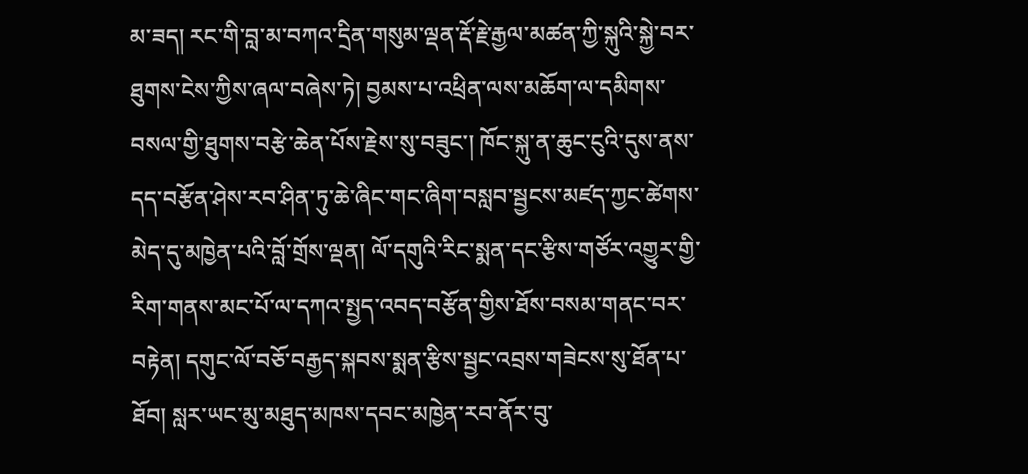མ་ཟད། རང་གི་བླ་མ་བཀའ་དྲིན་གསུམ་ལྡན་རྡོ་རྗེ་རྒྱལ་མཚན་ཀྱི་སྐུའི་སྐྱེ་བར་ཐུགས་ངེས་ཀྱིས་ཞལ་བཞེས་ཏེ། བྱམས་པ་འཕྲིན་ལས་མཆོག་ལ་དམིགས་བསལ་གྱི་ཐུགས་བརྩེ་ཆེན་པོས་རྗེས་སུ་བཟུང་། ཁོང་སྐུ་ན་ཆུང་ངུའི་དུས་ནས་དད་བརྩོན་ཤེས་རབ་ཤིན་ཏུ་ཆེ་ཞིང་གང་ཞིག་བསླབ་སྦྱངས་མཛད་ཀྱང་ཚེགས་མེད་དུ་མཁྱེན་པའི་བློ་གྲོས་ལྡན། ལོ་དགུའི་རིང་སྨན་དང་རྩིས་གཙོར་འགྱུར་གྱི་རིག་གནས་མང་པོ་ལ་དཀའ་སྤྱད་འབད་བརྩོན་གྱིས་ཐོས་བསམ་གནང་བར་བརྟེན། དགུང་ལོ་བཅོ་བརྒྱད་སྐབས་སྨན་རྩིས་སྦྱང་འབྲས་གཟེངས་སུ་ཐོན་པ་ཐོབ། སླར་ཡང་མུ་མཐུད་མཁས་དབང་མཁྱེན་རབ་ནོར་བུ་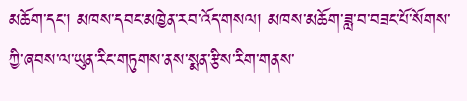མཆོག་དང་། མཁས་དབང་མཁྱེན་རབ་འོད་གསལ། མཁས་མཆོག་ཟླ་བ་བཟང་པོ་སོགས་ཀྱི་ཞབས་ལ་ཡུན་རིང་གཏུགས་ནས་སྨན་རྩིས་རིག་གནས་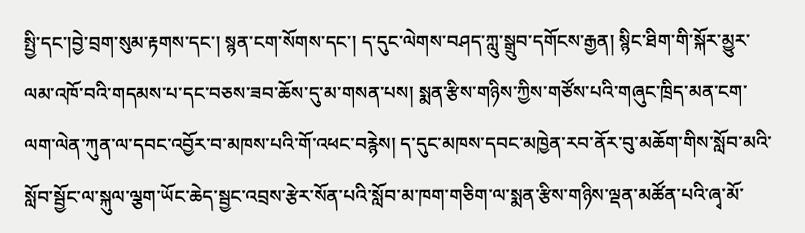སྤྱི་དང་།བྱེ་བྲག་སུམ་རྟགས་དང་། སྙན་ངག་སོགས་དང་། ད་དུང་ལེགས་བཤད་ཀླུ་སྒྲུབ་དགོངས་རྒྱན། སྙིང་ཐིག་གི་སྐོར་མྱུར་ལམ་འཁོ་བའི་གདམས་པ་དང་བཅས་ཟབ་ཆོས་དུ་མ་གསན་པས། སྨན་རྩིས་གཉིས་ཀྱིས་གཙོས་པའི་གཞུང་ཁྲིད་མན་ངག་ལག་ལེན་ཀུན་ལ་དབང་འབྱོར་བ་མཁས་པའི་གོ་འཕང་བརྙེས། ད་དུང་མཁས་དབང་མཁྱེན་རབ་ནོར་བུ་མཆོག་གིས་སློབ་མའི་སློབ་སྦྱོང་ལ་སྐུལ་ལྕག་ཡོང་ཆེད་སྦྱང་འབྲས་རྩེར་སོན་པའི་སློབ་མ་ཁག་གཅིག་ལ་སྨན་རྩིས་གཉིས་ལྡན་མཚོན་པའི་ཞྭ་མོ་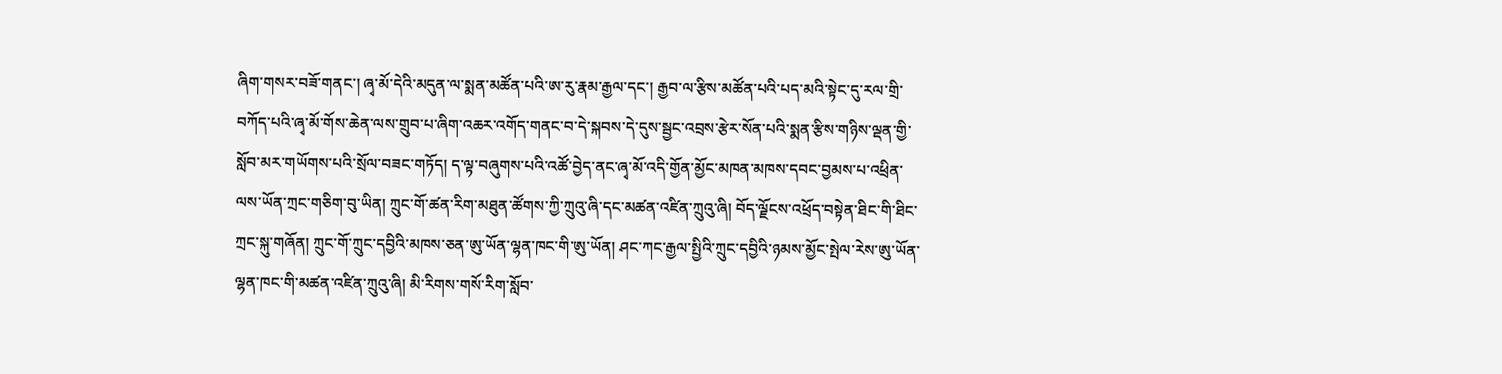ཞིག་གསར་བཟོ་གནང་། ཞྭ་མོ་དེའི་མདུན་ལ་སྨན་མཚོན་པའི་ཨ་རུ་རྣམ་རྒྱལ་དང་། རྒྱབ་ལ་རྩིས་མཚོན་པའི་པད་མའི་སྟེང་དུ་རལ་གྲི་བཀོད་པའི་ཞྭ་མོ་གོས་ཆེན་ལས་གྲུབ་པ་ཞིག་འཆར་འགོད་གནང་བ་དེ་སྐབས་དེ་དུས་སྦྱང་འབྲས་རྩེར་སོན་པའི་སྨན་རྩིས་གཉིས་ལྡན་གྱི་སློབ་མར་གཡོགས་པའི་སྲོལ་བཟང་གཏོད། ད་ལྟ་བཞུགས་པའི་འཚོ་བྱེད་ནང་ཞྭ་མོ་འདི་གྱོན་མྱོང་མཁན་མཁས་དབང་བྱམས་པ་འཕྲིན་ལས་ཡོན་ཀྲང་གཅིག་བུ་ཡིན། ཀྲུང་གོ་ཚན་རིག་མཐུན་ཚོགས་ཀྱི་ཀྲུའུ་ཞི་དང་མཚན་འཛིན་ཀྲུའུ་ཞི། བོད་ལྗོངས་འཕྲོད་བསྟེན་ཐིང་གི་ཐིང་ཀྲང་སྐུ་གཞོན། ཀྲུང་གོ་ཀྲུང་དབྱིའི་མཁས་ཅན་ཨུ་ཡོན་ལྷན་ཁང་གི་ཨུ་ཡོན། ཤང་ཀང་རྒྱལ་སྤྱིའི་ཀྲུང་དབྱིའི་ཉམས་མྱོང་སྤེལ་རེས་ཨུ་ཡོན་ལྷན་ཁང་གི་མཚན་འཛིན་ཀྲུའུ་ཞི། མི་རིགས་གསོ་རིག་སློབ་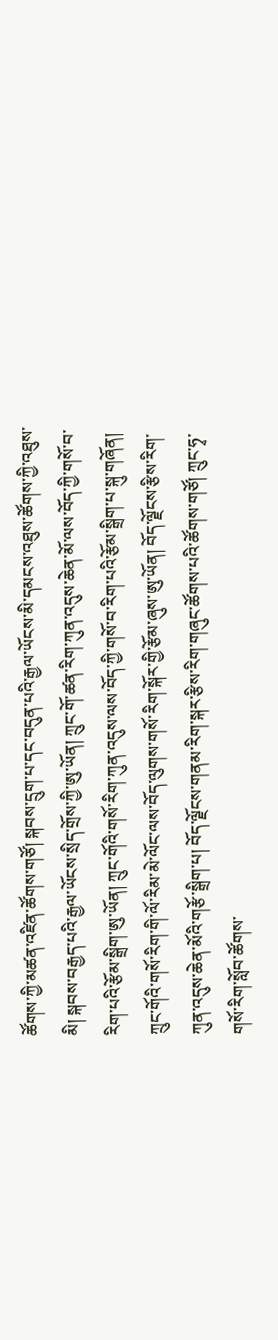ཚོགས་ཀྱི་མཚན་འཛིན་ཚོགས་གཙོ། སྐབས་དྲུག་པ་དང་བདུན་པའི་རྒྱལ་ཡོངས་མི་དམངས་འཐུས་ཚོགས་ཀྱི་འཐུས་མི། སྐབས་བརྒྱད་པའི་རྒྱལ་ཡོངས་སྲིད་གྲོས་ཀྱི་ཨུ་ཡོན། ཀྲུང་གོ་ཚན་རིག་ཀུན་འདུས་ཆེན་མོ་ལས་བོད་ཀྱི་གསོ་བ་རིག་པའི་རྩོམ་སྒྲིག་ཨུ་ཡོན། ཀྲུང་གོའི་གསོ་རིག་ཀུན་འདུས་ལས་བོད་ཀྱི་གསོ་བ་རིག་པའི་རྩོམ་སྒྲིག་པ་སྐུ་གཞོན། ཀྲུང་གོའི་གསོ་རིག་གི་ལོ་རིམ་མེ་ལོང་ལས་བོད་ལུགས་གསོ་རིག་སྐོར་གྱི་རྩོམ་ཞུས་ཨུ་ཡོན། བོད་ལྗོངས་རྩིས་རིག་ཀུན་འདུས་ཆེན་མོའི་གརྩོ་སྒྲིག་པ། བོད་ལྗོངས་གནམ་རིག་སྐར་རྩིས་རིག་གཞུང་ཚོགས་པའི་ཚོགས་གཙོ། ཀྲུང་ཧྭ་གསོ་རིག་སློབ་ཚོགས་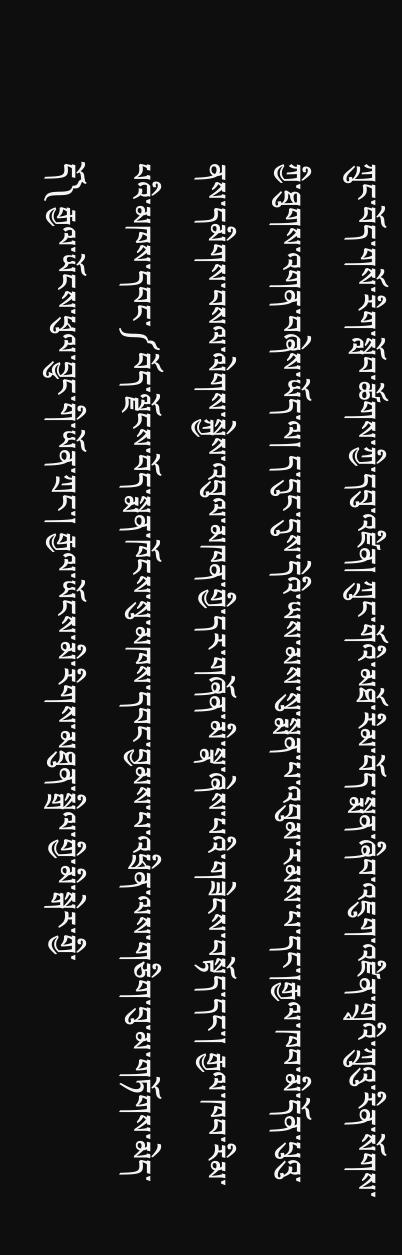ཀྲུང་བོད་གསོ་རིག་སློབ་ཚོགས་ཀྱི་དབུ་འཛིན། ཀྲུང་གོའི་མཐོ་རིམ་བོད་སྨན་ཞིབ་འཇུག་འཛིན་གྲྭའི་ཀྲུའུ་རིན་སོགས་ཀྱི་ཐུགས་འགན་བཞེས་ཡོད་ལ། ད་དུང་དུས་དེའི་ཡས་མས་སུ་སྨན་པ་འབུམ་རམས་པ་དང་།རྒྱལ་ཁབ་མི་དོན་པུའུ་ནས་དམིགས་བསལ་ལེགས་སྐྱེས་འབུལ་མཁན་གྱི་དར་གཞོན་མི་སྣ་ཞེས་པའི་གཟེངས་བསྟོད་དང་། རྒྱལ་ཁབ་རིམ་པའི་མཁས་དབང་༼བོད་ལྗོངས་བོད་སྨན་ཁོངས་སུ་མཁས་དབང་བྱམས་པ་འཕྲིན་ལས་གཅིག་བུ་མ་གཏོགས་མེད་དོ༽ རྒྱལ་ཡོངས་ཕུལ་བྱུང་གི་ཡོན་ཀྲང་། རྒྱལ་ཡོངས་མི་རིགས་མཐུན་སྒྲིལ་གྱི་མི་སྒེར་གྱི་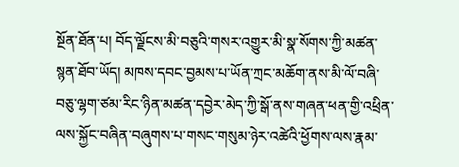སྔོན་ཐོན་པ། བོད་ལྗོངས་མི་བཅུའི་གསར་འགྱུར་མི་སྣ་སོགས་ཀྱི་མཚན་སྙན་ཐོབ་ཡོད། མཁས་དབང་བྱམས་པ་ཡོན་ཀྲང་མཆོག་ནས་མི་ལོ་བཞི་བཅུ་ལྷག་ཙམ་རིང་ཉིན་མཚན་དབྱེར་མེད་ཀྱི་སྒོ་ནས་གཞན་ཕན་གྱི་འཕྲིན་ལས་སྐྱོང་བཞིན་བཞུགས་པ་གསང་གསུམ་ཉེར་འཚེའི་ཕྱོགས་ལས་རྣམ་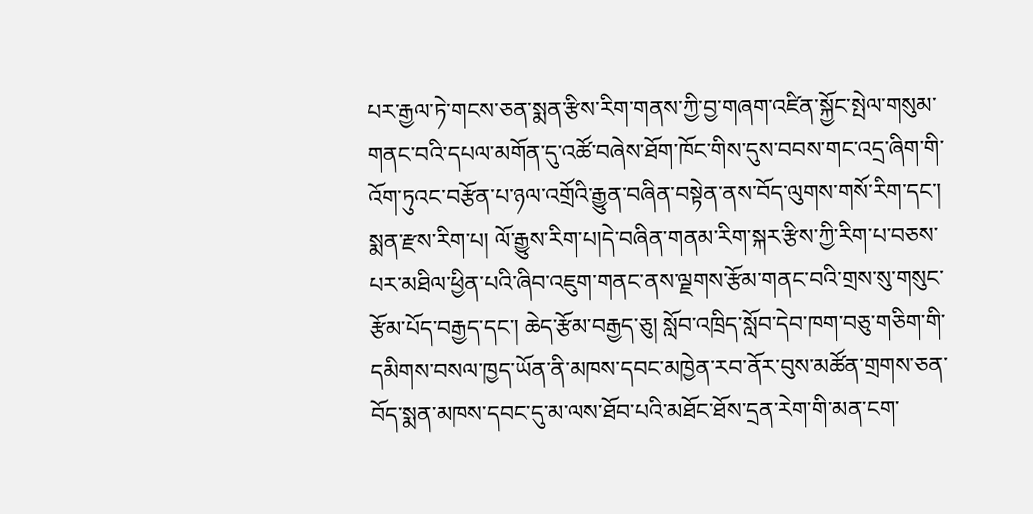པར་རྒྱལ་ཏེ་གངས་ཅན་སྨན་རྩིས་རིག་གནས་ཀྱི་བྱ་གཞག་འཛིན་སྐྱོང་སྤེལ་གསུམ་གནང་བའི་དཔལ་མགོན་དུ་འཚོ་བཞེས་ཐོག་ཁོང་གིས་དུས་བབས་གང་འདྲ་ཞིག་གི་འོག་ཏུའང་བརྩོན་པ་ཉལ་འགྲོའི་རྒྱུན་བཞིན་བསྟེན་ནས་བོད་ལུགས་གསོ་རིག་དང་། སྨན་རྫས་རིག་པ། ལོ་རྒྱུས་རིག་པ།དེ་བཞིན་གནམ་རིག་སྐར་རྩིས་ཀྱི་རིག་པ་བཅས་པར་མཐིལ་ཕྱིན་པའི་ཞིབ་འཇུག་གནང་ནས་ལྗགས་རྩོམ་གནང་བའི་གྲས་སུ་གསུང་རྩོམ་པོད་བརྒྱད་དང་། ཆེད་རྩོམ་བརྒྱད་ཅུ། སློབ་འཁྲིད་སློབ་དེབ་ཁག་བཅུ་གཅིག་གི་དམིགས་བསལ་ཁྱད་ཡོན་ནི་མཁས་དབང་མཁྱེན་རབ་ནོར་བུས་མཚོན་གྲགས་ཅན་བོད་སྨན་མཁས་དབང་དུ་མ་ལས་ཐོབ་པའི་མཐོང་ཐོས་དྲན་རེག་གི་མན་ངག་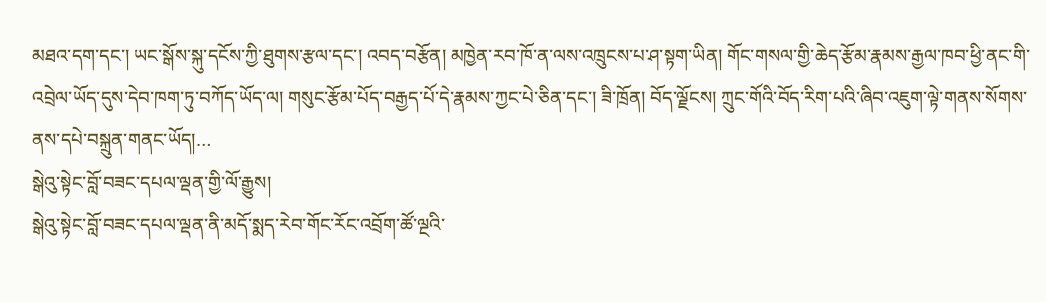མཐའ་དག་དང་། ཡང་སྒོས་སྐུ་དངོས་ཀྱི་ཐུགས་རྩལ་དང་། འབད་བརྩོན། མཁྱེན་རབ་ཁོ་ན་ལས་འཁྲུངས་པ་ཤ་སྟག་ཡིན། གོང་གསལ་གྱི་ཆེད་རྩོམ་རྣམས་རྒྱལ་ཁབ་ཕྱི་ནང་གི་འབྲེལ་ཡོད་དུས་དེབ་ཁག་ཏུ་བཀོད་ཡོད་ལ། གསུང་རྩོམ་པོད་བརྒྱད་པོ་དེ་རྣམས་ཀྱང་པེ་ཅིན་དང་། ཟི་ཁྲོན། བོད་ལྗོངས། ཀྲུང་གོའི་བོད་རིག་པའི་ཞིབ་འཇུག་ལྟེ་གནས་སོགས་ནས་དཔེ་བསྐྲུན་གནང་ཡོད།…
སྒེའུ་སྟེང་བློ་བཟང་དཔལ་ལྡན་གྱི་ལོ་རྒྱུས།
སྒེའུ་སྟེང་བློ་བཟང་དཔལ་ལྡན་ནི་མདོ་སྨད་རེབ་གོང་རོང་འབྲོག་ཚོ་ལྔའི་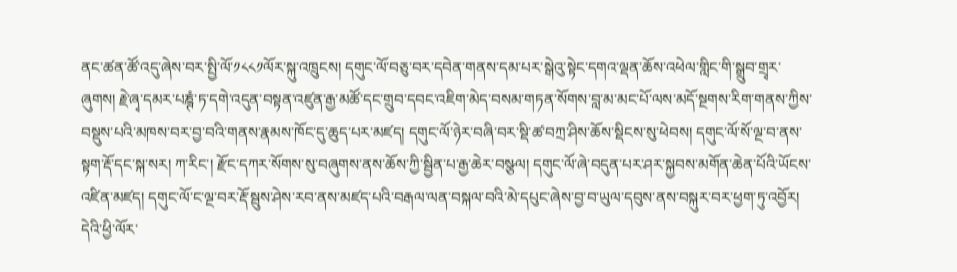ནང་ཚན་ཚོ་འདུ་ཞེས་བར་སྤྱི་ལོ་༡༨༨༡ལོར་སྐུ་འཁྲུངས། དགུང་ལོ་བཅུ་བར་དབེན་གནས་དམ་པར་སྒེའུ་སྟེང་དགའ་ལྡན་ཆོས་འཕེལ་གླིང་གི་སྒྲུབ་གྲྭར་ཞུགས། རྗེ་ཞྭ་དམར་པཎྚཾ་ཏ་དགེ་འདུན་བསྟན་འཛུན་རྒྱ་མཚོ་དང་གྲུབ་དབང་འཇིག་མེད་བསམ་གཏན་སོགས་བླ་མ་མང་པོ་ལས་མདོ་སྔགས་རིག་གནས་ཀྱིས་བསྡུས་པའི་མཁས་བར་བྱ་བའི་གནས་རྣམས་ཁོང་དུ་ཆུད་པར་མཛད། དགུང་ལོ་ཉེར་བཞི་བར་སྡི་ཚ་བཀྲ་ཤིས་ཆོས་སྡིངས་སུ་ཕེབས། དགུང་ལོ་སོ་ལྔ་བ་ནས་སྟག་རྡོ་དང་སྐ་སར། ཀ་རིང་། རྫོང་དཀར་སོགས་སུ་བཞུགས་ནས་ཆོས་ཀྱི་སྦྱིན་པ་རྒྱ་ཆེར་བསྩལ། དགུང་ལོ་ཞེ་བདུན་པར་ཤར་སྐྱབས་མགོན་ཆེན་པོའི་ཡོངས་འཛིན་མཛད། དགུང་ལོ་ང་ལྔ་བར་རྡོ་སྦུས་ཤེས་རབ་ནས་མཛད་པའི་བརྒལ་ལན་བསྐལ་བའི་མེ་དཔུང་ཞེས་བྱ་བ་ཡུལ་དབུས་ནས་བསྐུར་བར་ཕྱག་ཏུ་འབྱོར། དེའི་ཕྱི་ལོར་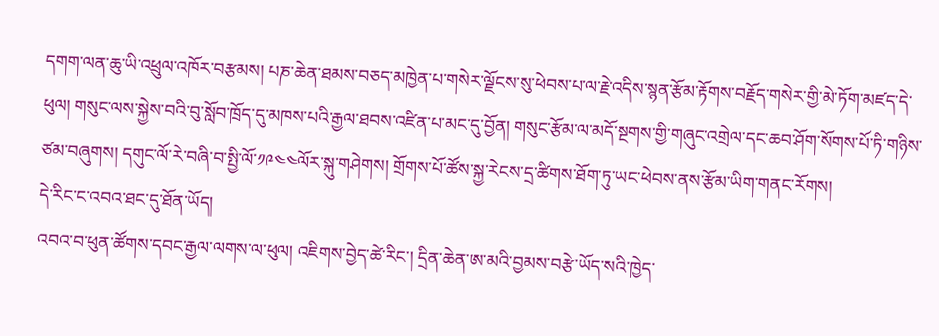དགག་ལན་ཆུ་ཡི་འཕྲུལ་འཁོར་བརྩམས། པཎ་ཆེན་ཐམས་བཅད་མཁྱེན་པ་གསེར་ལྗོངས་སུ་ཕེབས་པ་ལ་རྗེ་འདིས་སྙན་རྩོམ་རྟོགས་བརྗོད་གསེར་གྱི་མེ་ཏོག་མཛད་དེ་ཕུལ། གསུང་ལས་སྐྱེས་བའི་བུ་སློབ་ཁྲོད་དུ་མཁས་པའི་རྒྱལ་ཐབས་འཛིན་པ་མང་དུ་བྱོན། གསུང་རྩོམ་ལ་མདོ་སྔགས་གྱི་གཞུང་འགྲེལ་དང་ཆབ་ཤོག་སོགས་པོ་ཏི་གཉིས་ཙམ་བཞུགས། དགུང་ལོ་རེ་བཞི་བ་སྤྱི་ལོ་༡༩༤༤ལོར་སྐུ་གཤེགས། གྲོགས་པོ་ཚོས་སྐྱ་རེངས་དྲ་ཚིགས་ཐོག་ཏུ་ཡང་ཕེབས་ནས་རྩོམ་ཡིག་གནང་རོགས།
དེ་རིང་ང་འབའ་ཐང་དུ་ཐོན་ཡོད།
འབའ་བ་ཕུན་ཚོགས་དབང་རྒྱལ་ལགས་ལ་ཕུལ། འཇིགས་བྱེད་ཚེ་རིང་། དྲིན་ཆེན་ཨ་མའི་བྱམས་བརྩེ་ཡོད་སའི་ཁྱེད་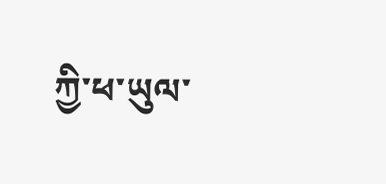ཀྱི་ཕ་ཡུལ་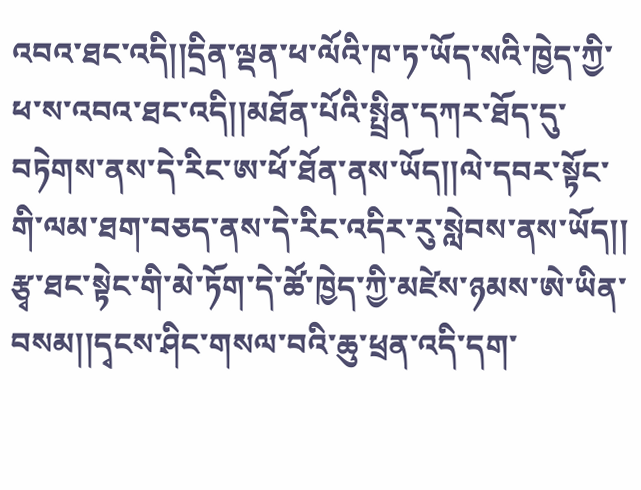འབའ་ཐང་འདི།།དྲིན་ལྡན་ཕ་ལོའི་ཁ་ཏ་ཡོད་སའི་ཁྱེད་ཀྱི་ཕ་ས་འབའ་ཐང་འདི།།མཐོན་པོའི་སྤྲིན་དཀར་ཐོད་དུ་བཏེགས་ནས་དེ་རིང་ཨ་ཕོ་ཐོན་ནས་ཡོད།།ལེ་དབར་སྟོང་གི་ལམ་ཐག་བཅད་ནས་དེ་རིང་འདིར་རུ་སླེབས་ནས་ཡོད།། རྩྭ་ཐང་སྟེང་གི་མེ་ཏོག་དེ་ཚོ་ཁྱེད་ཀྱི་མཛེས་ཉམས་ཨེ་ཡིན་བསམ།།དྭངས་ཤིང་གསལ་བའི་ཆུ་ཕྲན་འདི་དག་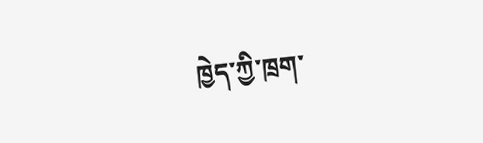ཁྱེད་ཀྱི་ཁྲག་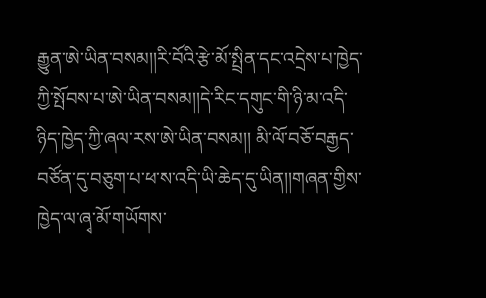རྒྱུན་ཨེ་ཡིན་བསམ།།རི་བོའི་རྩེ་མོ་སྤྲིན་དང་འདྲེས་པ་ཁྱེད་ཀྱི་སྤོབས་པ་ཨེ་ཡིན་བསམ།།དེ་རིང་དགུང་གི་ཉི་མ་འདི་ཉིད་ཁྱེད་ཀྱི་ཞལ་རས་ཨེ་ཡིན་བསམ།། མི་ལོ་བཅོ་བརྒྱད་བཙོན་དུ་བཅུག་པ་ཕ་ས་འདི་ཡི་ཆེད་དུ་ཡིན།།གཞན་གྱིས་ཁྱེད་ལ་ཞྭ་མོ་གཡོགས་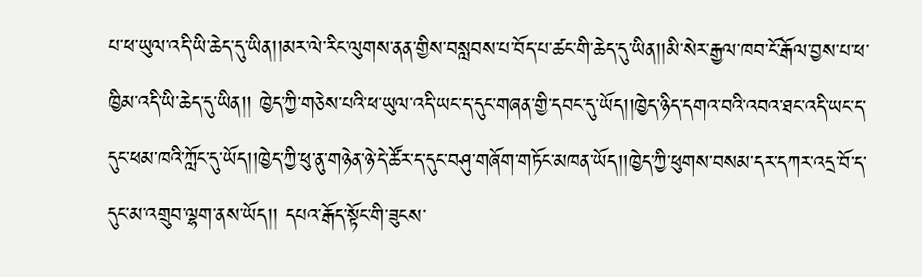པ་ཕ་ཡུལ་འདི་ཡི་ཆེད་དུ་ཡིན།།མར་ལེ་རིང་ལུགས་ནན་གྱིས་བསླབས་པ་བོད་པ་ཚང་གི་ཆེད་དུ་ཡིན།།མི་སེར་རྒྱལ་ཁབ་ངོ་རྒོལ་བྱས་པ་ཕ་ཁྱིམ་འདི་ཡི་ཆེད་དུ་ཡིན།། ཁྱེད་ཀྱི་གཅེས་པའི་ཕ་ཡུལ་འདི་ཡང་ད་དུང་གཞན་གྱི་དབང་དུ་ཡོད།།ཁྱེད་ཉིད་དགའ་བའི་འབའ་ཐང་འདི་ཡང་ད་དུང་ཕམ་ཁའི་ཀློང་དུ་ཡོད།།ཁྱེད་ཀྱི་ཕུ་ནུ་གཉེན་ཉེ་དེ་ཚོར་ད་དུང་བཤུ་གཞོག་གཏོང་མཁན་ཡོད།།ཁྱེད་ཀྱི་ཕུགས་བསམ་དར་དཀར་འདྲ་བོ་ད་དུང་མ་འགྲུབ་ལྷག་ནས་ཡོད།། དཔའ་རྒོད་སྟོང་གི་ཟུངས་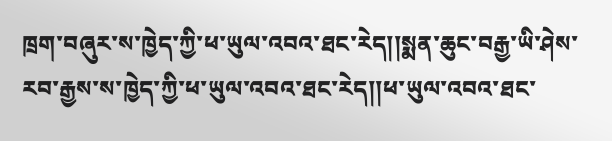ཁྲག་བཞུར་ས་ཁྱེད་ཀྱི་ཕ་ཡུལ་འབའ་ཐང་རེད།།སྨན་ཆུང་བརྒྱ་ཡི་ཤེས་རབ་རྒྱས་ས་ཁྱེད་ཀྱི་ཕ་ཡུལ་འབའ་ཐང་རེད།།ཕ་ཡུལ་འབའ་ཐང་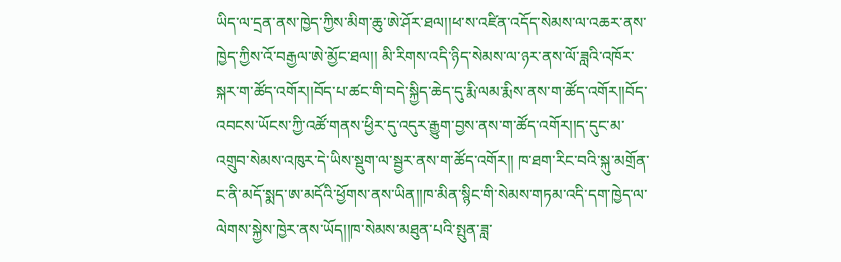ཡིད་ལ་དྲན་ནས་ཁྱེད་ཀྱིས་མིག་ཆུ་ཨེ་ཤོར་ཐལ།།ཕ་ས་འཛིན་འདོད་སེམས་ལ་འཆར་ནས་ཁྱེད་ཀྱིས་འོ་བརྒྱལ་ཨེ་མྱོང་ཐལ།། མི་རིགས་འདི་ཉིད་སེམས་ལ་ཉར་ནས་ལོ་ཟླའི་འཁོར་སྐར་ག་ཚོད་འགོར།།བོད་པ་ཚང་གི་བདེ་སྐྱིད་ཆེད་དུ་རྨི་ལམ་རྨིས་ནས་ག་ཚོད་འགོར།།བོད་འབངས་ཡོངས་ཀྱི་འཚོ་གནས་ཕྱིར་དུ་འདུར་རྒྱུག་བྱས་ནས་ག་ཚོད་འགོར།།ད་དུང་མ་འགྲུབ་སེམས་འཁུར་དེ་ཡིས་སྡུག་ལ་སྦྱར་ནས་ག་ཚོད་འགོར།། ཁ་ཐག་རིང་བའི་སྐུ་མགྲོན་ང་ནི་མདོ་སྨད་ཨ་མདོའི་ཕྱོགས་ནས་ཡིན།།ཁ་མིན་སྙིང་གི་སེམས་གཏམ་འདི་དག་ཁྱེད་ལ་ལེགས་སྐྱེས་ཁྱེར་ནས་ཡོད།།ཁ་སེམས་མཐུན་པའི་སྤུན་ཟླ་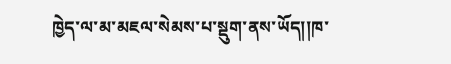ཁྱེད་ལ་མ་མཇལ་སེམས་པ་སྡུག་ནས་ཡོད།།ཁ་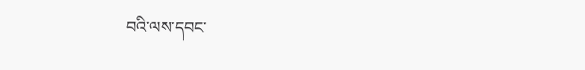བའི་ལས་དབང་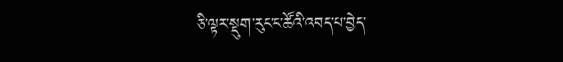ཅི་ལྟར་སྡུག་རུང་ང་ཚོའི་འབད་པ་བྱེད་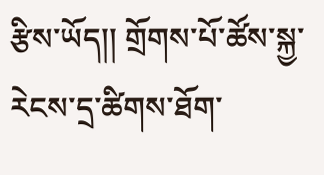རྩིས་ཡོད།། གྲོགས་པོ་ཚོས་སྐྱ་རེངས་དྲ་ཚིགས་ཐོག་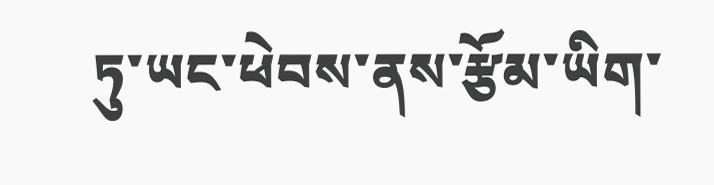ཏུ་ཡང་ཕེབས་ནས་རྩོམ་ཡིག་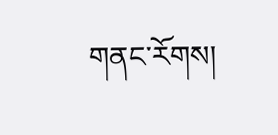གནང་རོགས།